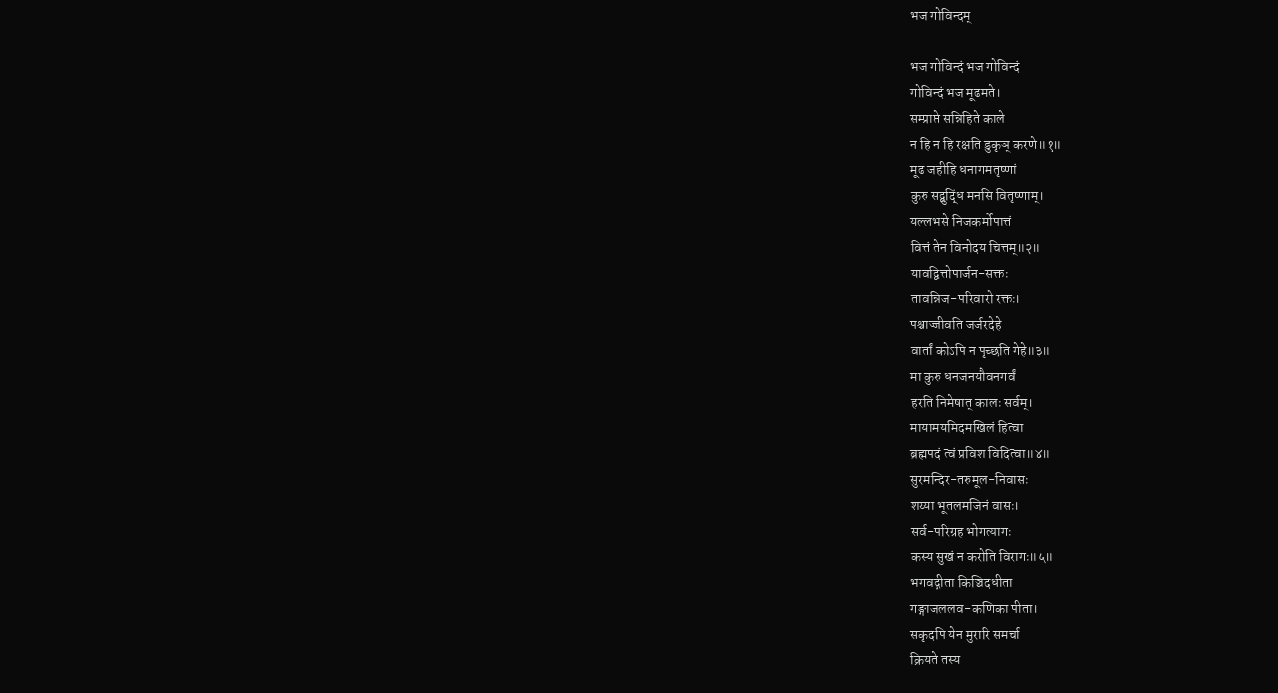भज गोविन्दम्

भज गोविन्दं भज गोविन्दं
गोविन्दं भज मूढमते।
सम्प्राप्ते सन्निहिते काले
न हि न हि रक्षति डुकृञ् करणे॥१॥
मूढ जहीहि धनागमतृष्णां
कुरु सद्बुद्धिं मनसि वितृष्णाम्।
यल्लभसे निजकर्मोपात्तं
वित्तं तेन विनोदय चित्तम्॥२॥
यावद्वित्तोपार्जन-सक्तः
तावन्निज-परिवारो रक्तः।
पश्चाज्जीवति जर्जरदेहे
वार्तां कोऽपि न पृच्छति गेहे॥३॥
मा कुरु धनजनयौवनगर्वं
हरति निमेषात् कालः सर्वम्।
मायामयमिदमखिलं हित्वा
ब्रह्मपदं त्वं प्रविश विदित्वा॥४॥
सुरमन्दिर-तरुमूल-निवासः
शय्या भूतलमजिनं वासः।
सर्व-परिग्रह भोगत्यागः
कस्य सुखं न करोति विरागः॥५॥
भगवद्गीता किञ्चिदधीता
गङ्गाजललव-कणिका पीता।
सकृदपि येन मुरारि समर्चा
क्रियते तस्य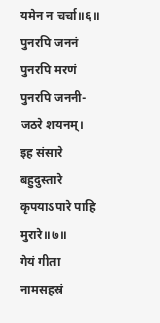यमेन न चर्चा॥६॥
पुनरपि जननं पुनरपि मरणं
पुनरपि जननी-जठरे शयनम्।
इह संसारे बहुदुस्तारे
कृपयाऽपारे पाहि मुरारे॥७॥
गेयं गीता नामसहस्रं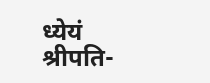ध्येयं श्रीपति-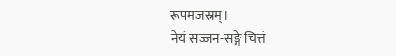रूपमजस्रम्।
नेयं सज्जन-सङ्गे चित्तं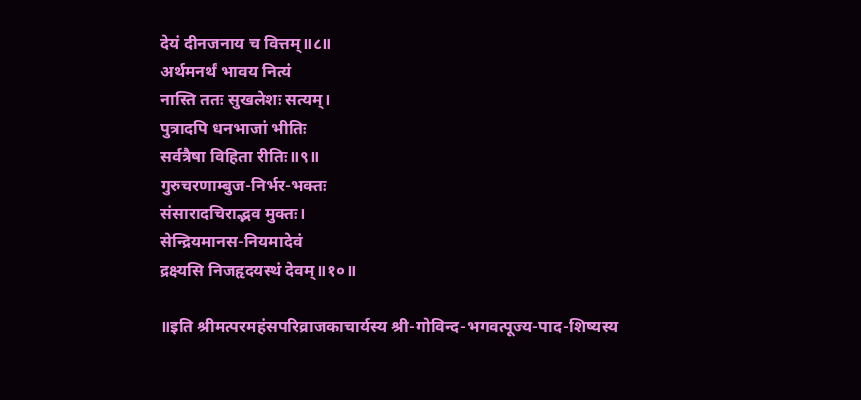देयं दीनजनाय च वित्तम्॥८॥
अर्थमनर्थं भावय नित्यं
नास्ति ततः सुखलेशः सत्यम्।
पुत्रादपि धनभाजां भीतिः
सर्वत्रैषा विहिता रीतिः॥९॥
गुरुचरणाम्बुज-निर्भर-भक्तः
संसारादचिराद्भव मुक्तः।
सेन्द्रियमानस-नियमादेवं
द्रक्ष्यसि निजहृदयस्थं देवम्॥१०॥

॥इति श्रीमत्परमहंसपरिव्राजकाचार्यस्य श्री-गोविन्द-भगवत्पूज्य-पाद-शिष्यस्य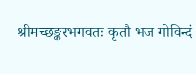श्रीमच्छङ्करभगवतः कृतौ भज गोविन्दं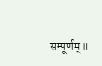सम्पूर्णम्॥